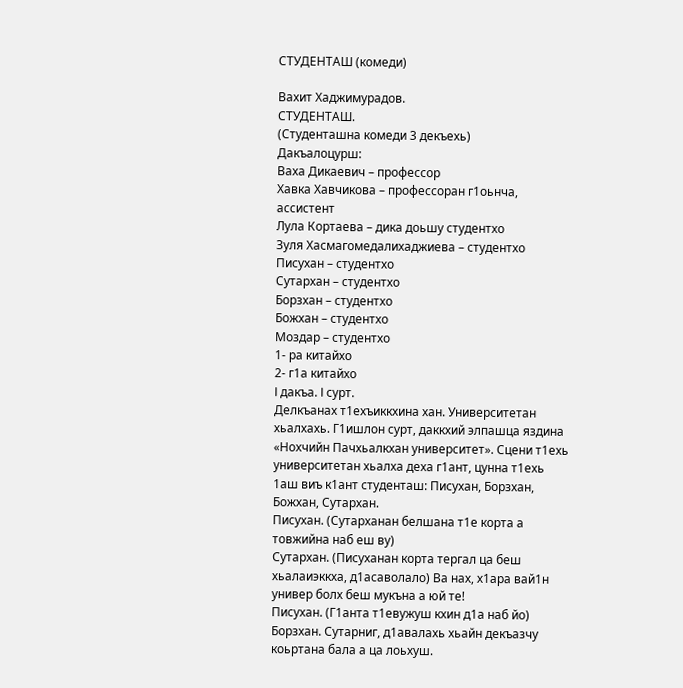СТУДЕНТАШ (комеди)

Вахит Хаджимурадов.
СТУДЕНТАШ.
(Студенташна комеди 3 декъехь)
Дакъалоцурш:
Ваха Дикаевич – профессор
Хавка Хавчикова – профессоран г1оьнча, ассистент
Лула Кортаева – дика доьшу студентхо
Зуля Хасмагомедалихаджиева – студентхо
Писухан – студентхо
Сутархан – студентхо
Борзхан – студентхо
Божхан – студентхо
Моздар – студентхо
1- ра китайхо
2- г1а китайхо
I дакъа. I сурт.
Делкъанах т1ехъиккхина хан. Университетан хьалхахь. Г1ишлон сурт, даккхий элпашца яздина «Нохчийн Пачхьалкхан университет». Сцени т1ехь университетан хьалха деха г1ант, цунна т1ехь 1аш виъ к1ант студенташ: Писухан, Борзхан, Божхан, Сутархан.
Писухан. (Сутарханан белшана т1е корта а товжийна наб еш ву)
Сутархан. (Писуханан корта тергал ца беш хьалаиэккха, д1асаволало) Ва нах, х1ара вай1н универ болх беш мукъна а юй те!
Писухан. (Г1анта т1евужуш кхин д1а наб йо)
Борзхан. Сутарниг, д1авалахь хьайн декъазчу коьртана бала а ца лоьхуш.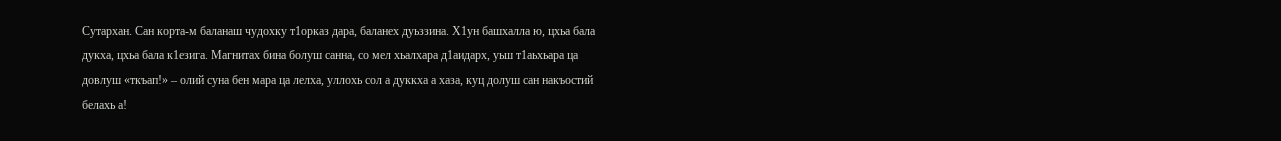Сутархан. Сан корта-м баланаш чудохку т1орказ дара, баланех дуьззина. Х1ун башхалла ю, цхьа бала дукха, цхьа бала к1езига. Магнитах бина болуш санна, со мел хьалхара д1аидарх, уьш т1аьхьара ца довлуш «ткъап!» – олий суна бен мара ца лелха, уллохь сол а дуккха а хаза, куц долуш сан накъостий белахь а!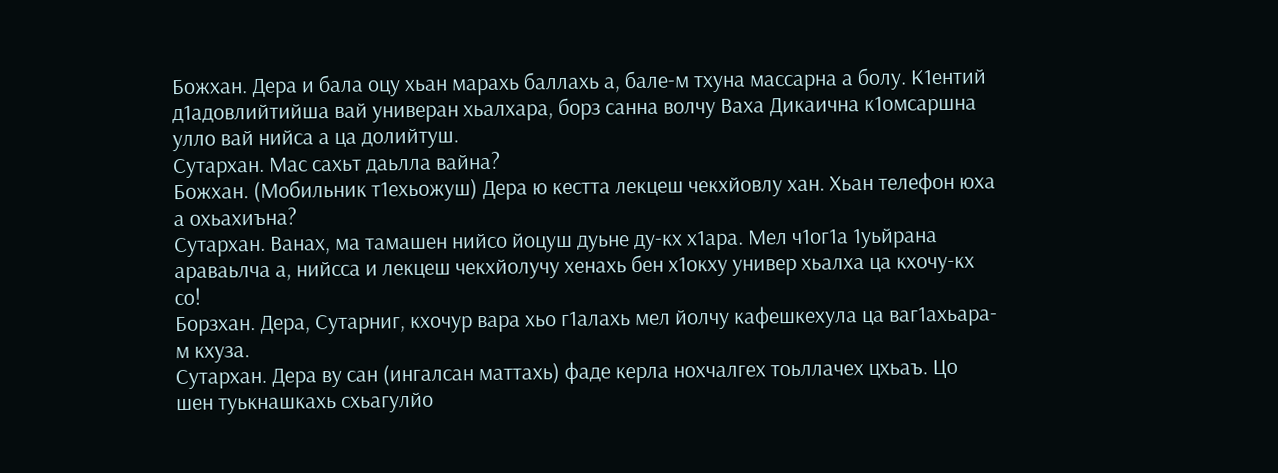Божхан. Дера и бала оцу хьан марахь баллахь а, бале-м тхуна массарна а болу. К1ентий д1адовлийтийша вай универан хьалхара, борз санна волчу Ваха Дикаична к1омсаршна улло вай нийса а ца долийтуш.
Сутархан. Мас сахьт даьлла вайна?
Божхан. (Мобильник т1ехьожуш) Дера ю кестта лекцеш чекхйовлу хан. Хьан телефон юха а охьахиъна?
Сутархан. Ванах, ма тамашен нийсо йоцуш дуьне ду-кх х1ара. Мел ч1ог1а 1уьйрана араваьлча а, нийсса и лекцеш чекхйолучу хенахь бен х1окху универ хьалха ца кхочу-кх со!
Борзхан. Дера, Сутарниг, кхочур вара хьо г1алахь мел йолчу кафешкехула ца ваг1ахьара-м кхуза.
Сутархан. Дера ву сан (ингалсан маттахь) фаде керла нохчалгех тоьллачех цхьаъ. Цо шен туькнашкахь схьагулйо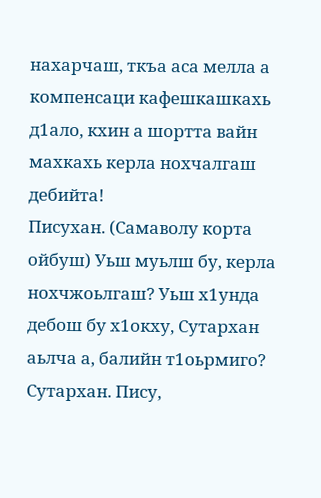нахарчаш, ткъа аса мелла а компенсаци кафешкашкахь д1ало, кхин а шортта вайн махкахь керла нохчалгаш дебийта!
Писухан. (Самаволу корта ойбуш) Уьш муьлш бу, керла нохчжоьлгаш? Уьш х1унда дебош бу х1окху, Сутархан аьлча а, балийн т1оьрмиго?
Сутархан. Пису,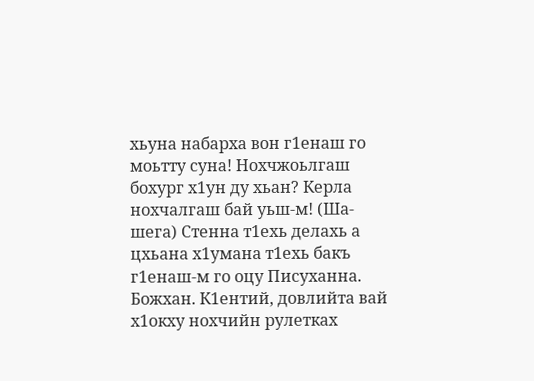хьуна набарха вон г1енаш го моьтту суна! Нохчжоьлгаш бохург х1ун ду хьан? Керла нохчалгаш бай уьш-м! (Ша-шега) Стенна т1ехь делахь а цхьана х1умана т1ехь бакъ г1енаш-м го оцу Писуханна.
Божхан. К1ентий, довлийта вай х1окху нохчийн рулетках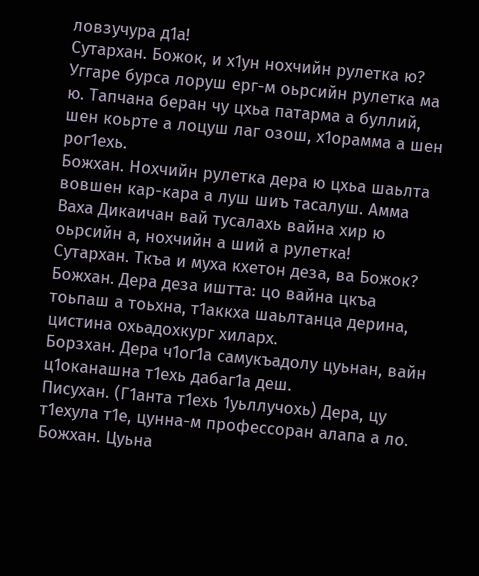ловзучура д1а!
Сутархан. Божок, и х1ун нохчийн рулетка ю? Уггаре бурса лоруш ерг-м оьрсийн рулетка ма ю. Тапчана беран чу цхьа патарма а буллий, шен коьрте а лоцуш лаг озош, х1орамма а шен рог1ехь.
Божхан. Нохчийн рулетка дера ю цхьа шаьлта вовшен кар-кара а луш шиъ тасалуш. Амма Ваха Дикаичан вай тусалахь вайна хир ю оьрсийн а, нохчийн а ший а рулетка!
Сутархан. Ткъа и муха кхетон деза, ва Божок?
Божхан. Дера деза иштта: цо вайна цкъа тоьпаш а тоьхна, т1аккха шаьлтанца дерина, цистина охьадохкург хиларх.
Борзхан. Дера ч1ог1а самукъадолу цуьнан, вайн ц1оканашна т1ехь дабаг1а деш.
Писухан. (Г1анта т1ехь 1уьллучохь) Дера, цу т1ехула т1е, цунна-м профессоран алапа а ло.
Божхан. Цуьна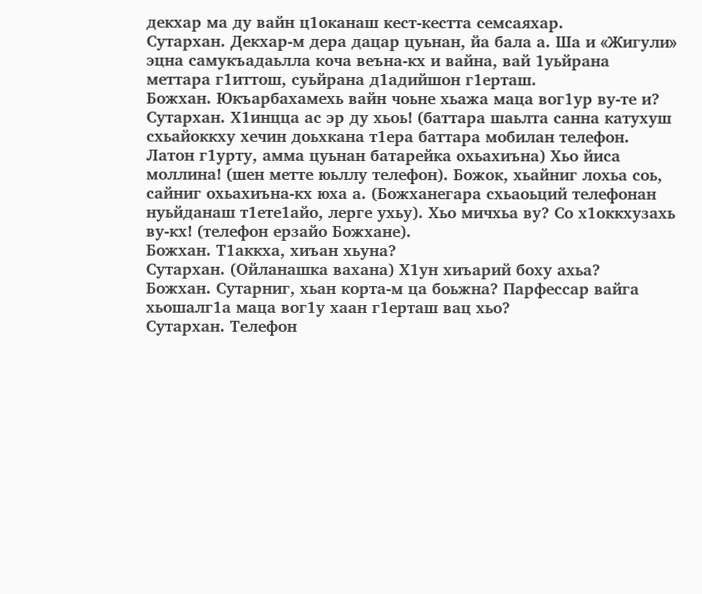декхар ма ду вайн ц1оканаш кест-кестта семсаяхар.
Сутархан. Декхар-м дера дацар цуьнан, йа бала а. Ша и «Жигули» эцна самукъадаьлла коча веъна-кх и вайна, вай 1уьйрана меттара г1иттош, суьйрана д1адийшон г1ерташ.
Божхан. Юкъарбахамехь вайн чоьне хьажа маца вог1ур ву-те и?
Сутархан. Х1инцца ас эр ду хьоь! (баттара шаьлта санна катухуш схьайоккху хечин доьхкана т1ера баттара мобилан телефон. Латон г1урту, амма цуьнан батарейка охьахиъна) Хьо йиса моллина! (шен метте юьллу телефон). Божок, хьайниг лохьа соь, сайниг охьахиъна-кх юха а. (Божханегара схьаоьций телефонан нуьйданаш т1ете1айо, лерге ухьу). Хьо мичхьа ву? Со х1оккхузахь ву-кх! (телефон ерзайо Божхане).
Божхан. Т1аккха, хиъан хьуна?
Сутархан. (Ойланашка вахана) Х1ун хиъарий боху ахьа?
Божхан. Сутарниг, хьан корта-м ца боьжна? Парфессар вайга хьошалг1а маца вог1у хаан г1ерташ вац хьо?
Сутархан. Телефон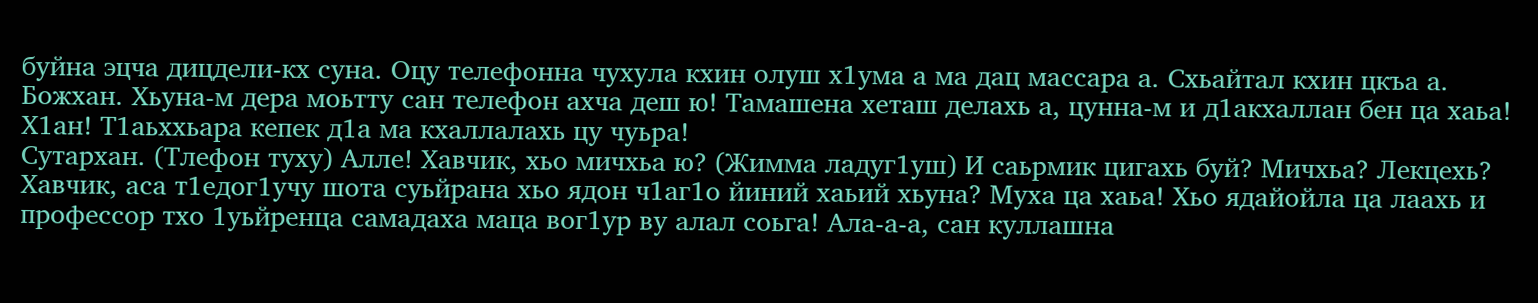буйна эцча дицдели-кх суна. Оцу телефонна чухула кхин олуш х1ума а ма дац массара а. Схьайтал кхин цкъа а.
Божхан. Хьуна-м дера моьтту сан телефон ахча деш ю! Тамашена хеташ делахь а, цунна-м и д1акхаллан бен ца хаьа! Х1ан! Т1аьххьара кепек д1а ма кхаллалахь цу чуьра!
Сутархан. (Тлефон туху) Алле! Хавчик, хьо мичхьа ю? (Жимма ладуг1уш) И саьрмик цигахь буй? Мичхьа? Лекцехь? Хавчик, аса т1едог1учу шота суьйрана хьо ядон ч1аг1о йиний хаьий хьуна? Муха ца хаьа! Хьо ядайойла ца лаахь и профессор тхо 1уьйренца самадаха маца вог1ур ву алал соьга! Ала-а-а, сан куллашна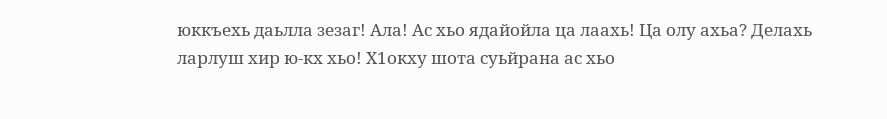юккъехь даьлла зезаг! Ала! Ас хьо ядайойла ца лаахь! Ца олу ахьа? Делахь ларлуш хир ю-кх хьо! Х1окху шота суьйрана ас хьо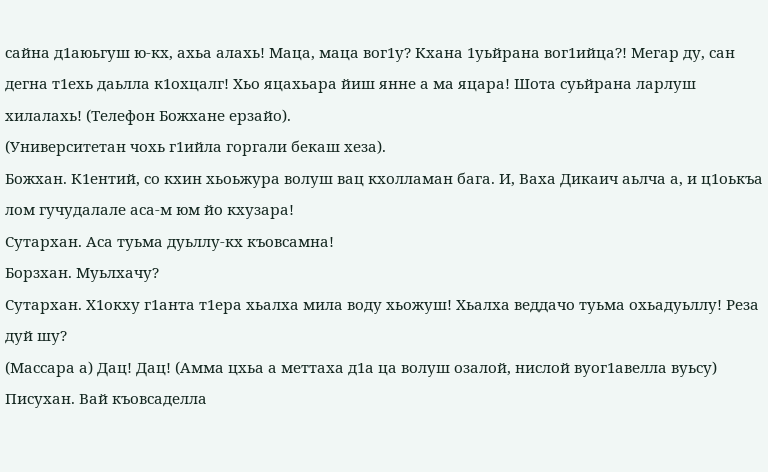сайна д1аюьгуш ю-кх, ахьа алахь! Маца, маца вог1у? Кхана 1уьйрана вог1ийца?! Мегар ду, сан дегна т1ехь даьлла к1охцалг! Хьо яцахьара йиш янне а ма яцара! Шота суьйрана ларлуш хилалахь! (Телефон Божхане ерзайо).
(Университетан чохь г1ийла горгали бекаш хеза).
Божхан. К1ентий, со кхин хьоьжура волуш вац кхолламан бага. И, Ваха Дикаич аьлча а, и ц1оькъа лом гучудалале аса-м юм йо кхузара!
Сутархан. Аса туьма дуьллу-кх къовсамна!
Борзхан. Муьлхачу?
Сутархан. Х1окху г1анта т1ера хьалха мила воду хьожуш! Хьалха веддачо туьма охьадуьллу! Реза дуй шу?
(Массара а) Дац! Дац! (Амма цхьа а меттаха д1а ца волуш озалой, нислой вуог1авелла вуьсу)
Писухан. Вай къовсаделла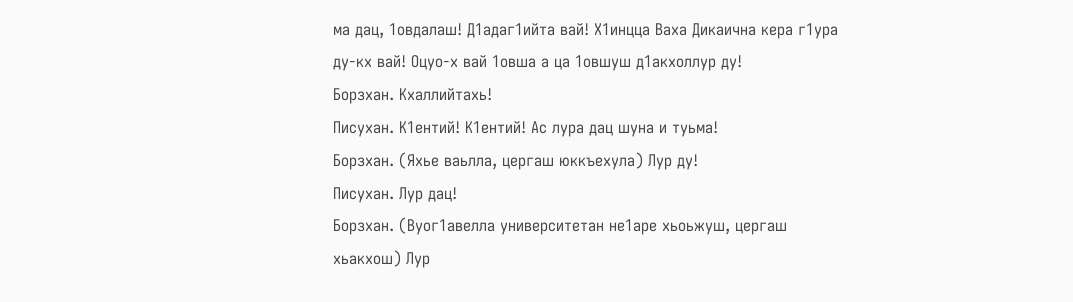ма дац, 1овдалаш! Д1адаг1ийта вай! Х1инцца Ваха Дикаична кера г1ура ду-кх вай! Оцуо-х вай 1овша а ца 1овшуш д1акхоллур ду!
Борзхан. Кхаллийтахь!
Писухан. К1ентий! К1ентий! Ас лура дац шуна и туьма!
Борзхан. (Яхье ваьлла, цергаш юккъехула) Лур ду!
Писухан. Лур дац!
Борзхан. (Вуог1авелла университетан не1аре хьоьжуш, цергаш хьакхош) Лур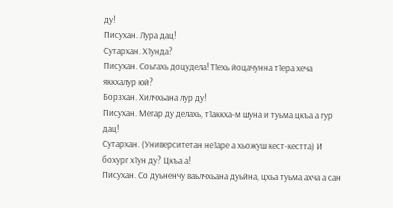ду!
Писухан. Лура дац!
Сутархан. Х1унда?
Писухан. Соьгахь доцудела! Т1ехь йоцачунна т1ера хеча яккхалур юй?
Борзхан. Хилчхьана лур ду!
Писухан. Мегар ду делахь, т1аккха-м шуна и туьма цкъа а гур дац!
Сутархан. (Университетан не1аре а хьожуш кест-кестта) И бохург х1ун ду? Цкъа а!
Писухан. Со дуьненчу ваьлчхьана дуьйна, цхьа туьма ахча а сан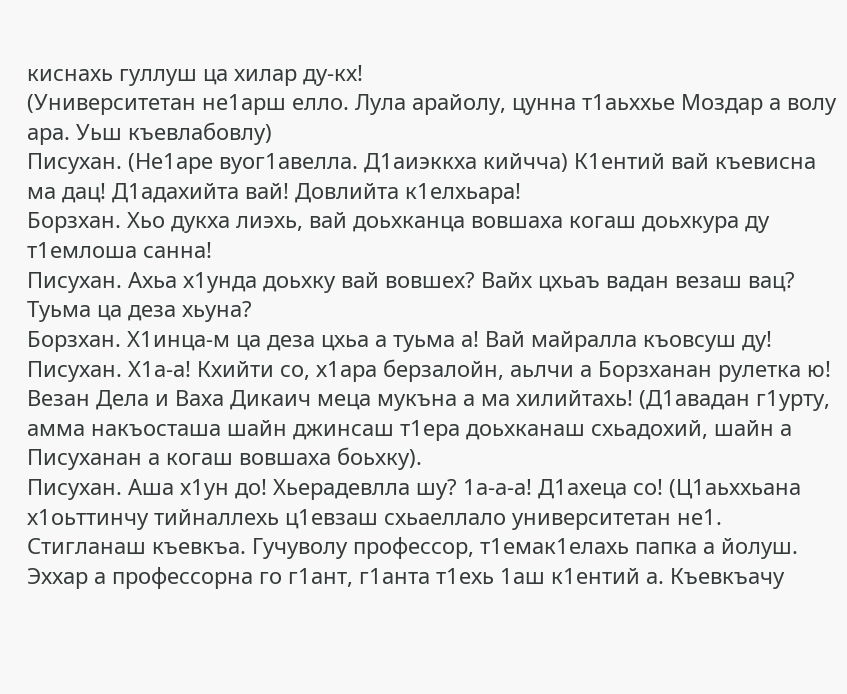киснахь гуллуш ца хилар ду-кх!
(Университетан не1арш елло. Лула арайолу, цунна т1аьххье Моздар а волу ара. Уьш къевлабовлу)
Писухан. (Не1аре вуог1авелла. Д1аиэккха кийчча) К1ентий вай къевисна ма дац! Д1адахийта вай! Довлийта к1елхьара!
Борзхан. Хьо дукха лиэхь, вай доьхканца вовшаха когаш доьхкура ду т1емлоша санна!
Писухан. Ахьа х1унда доьхку вай вовшех? Вайх цхьаъ вадан везаш вац? Туьма ца деза хьуна?
Борзхан. Х1инца-м ца деза цхьа а туьма а! Вай майралла къовсуш ду!
Писухан. Х1а-а! Кхийти со, х1ара берзалойн, аьлчи а Борзханан рулетка ю! Везан Дела и Ваха Дикаич меца мукъна а ма хилийтахь! (Д1авадан г1урту, амма накъосташа шайн джинсаш т1ера доьхканаш схьадохий, шайн а Писуханан а когаш вовшаха боьхку).
Писухан. Аша х1ун до! Хьерадевлла шу? 1а-а-а! Д1ахеца со! (Ц1аьххьана х1оьттинчу тийналлехь ц1евзаш схьаеллало университетан не1. Стигланаш къевкъа. Гучуволу профессор, т1емак1елахь папка а йолуш. Эххар а профессорна го г1ант, г1анта т1ехь 1аш к1ентий а. Къевкъачу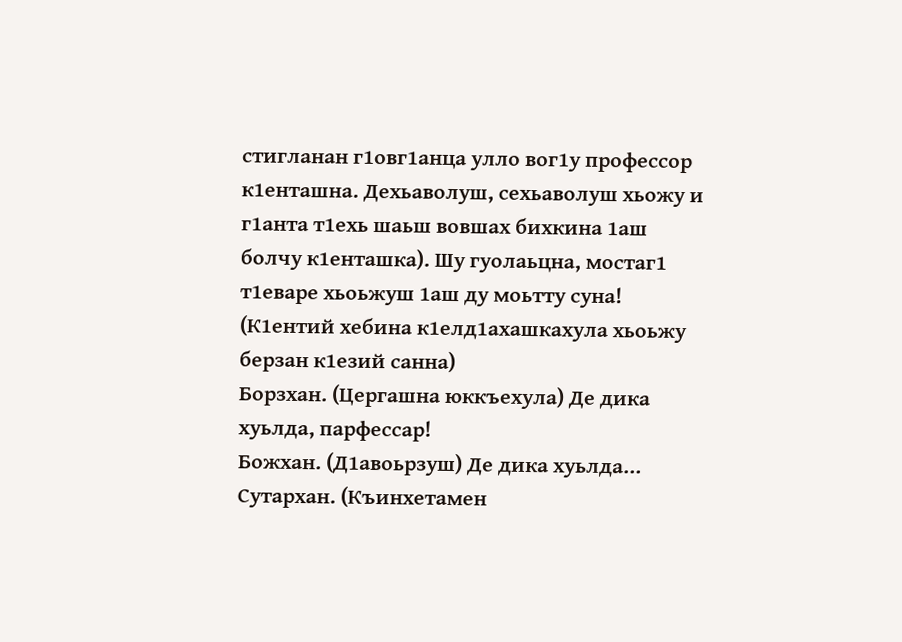стигланан г1овг1анца улло вог1у профессор к1енташна. Дехьаволуш, сехьаволуш хьожу и г1анта т1ехь шаьш вовшах бихкина 1аш болчу к1енташка). Шу гуолаьцна, мостаг1 т1еваре хьоьжуш 1аш ду моьтту суна!
(К1ентий хебина к1елд1ахашкахула хьоьжу берзан к1езий санна)
Борзхан. (Цергашна юккъехула) Де дика хуьлда, парфессар!
Божхан. (Д1авоьрзуш) Де дика хуьлда…
Сутархан. (Къинхетамен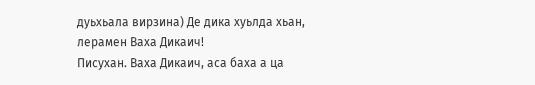дуьхьала вирзина) Де дика хуьлда хьан, лерамен Ваха Дикаич!
Писухан. Ваха Дикаич, аса баха а ца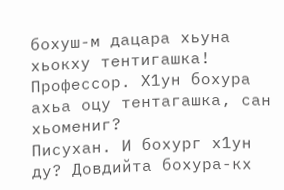бохуш-м дацара хьуна хьокху тентигашка!
Профессор. Х1ун бохура ахьа оцу тентагашка, сан хьомениг?
Писухан. И бохург х1ун ду? Довдийта бохура-кх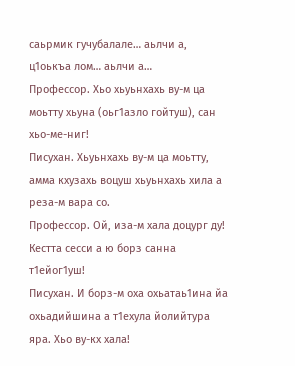саьрмик гучубалале… аьлчи а, ц1оькъа лом… аьлчи а…
Профессор. Хьо хьуьнхахь ву-м ца моьтту хьуна (оьг1азло гойтуш), сан хьо-ме-ниг!
Писухан. Хьуьнхахь ву-м ца моьтту, амма кхузахь воцуш хьуьнхахь хила а реза-м вара со.
Профессор. Ой, иза-м хала доцург ду! Кестта сесси а ю борз санна т1ейог1уш!
Писухан. И борз-м оха охьатаь1ина йа охьадийшина а т1ехула йолийтура яра. Хьо ву-кх хала!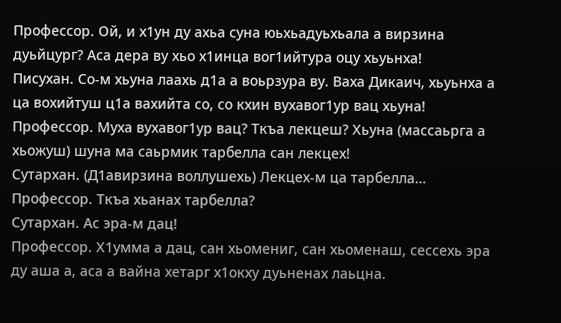Профессор. Ой, и х1ун ду ахьа суна юьхьадуьхьала а вирзина дуьйцург? Аса дера ву хьо х1инца вог1ийтура оцу хьуьнха!
Писухан. Со-м хьуна лаахь д1а а воьрзура ву. Ваха Дикаич, хьуьнха а ца вохийтуш ц1а вахийта со, со кхин вухавог1ур вац хьуна!
Профессор. Муха вухавог1ур вац? Ткъа лекцеш? Хьуна (массаьрга а хьожуш) шуна ма саьрмик тарбелла сан лекцех!
Сутархан. (Д1авирзина воллушехь) Лекцех-м ца тарбелла…
Профессор. Ткъа хьанах тарбелла?
Сутархан. Ас эра-м дац!
Профессор. Х1умма а дац, сан хьомениг, сан хьоменаш, сессехь эра ду аша а, аса а вайна хетарг х1окху дуьненах лаьцна.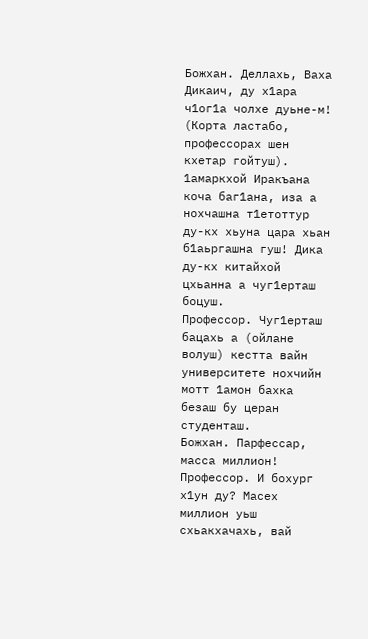Божхан. Деллахь, Ваха Дикаич, ду х1ара ч1ог1а чолхе дуьне-м! (Корта ластабо, профессорах шен кхетар гойтуш). 1амаркхой Иракъана коча баг1ана, иза а нохчашна т1етоттур ду-кх хьуна цара хьан б1аьргашна гуш! Дика ду-кх китайхой цхьанна а чуг1ерташ боцуш.
Профессор. Чуг1ерташ бацахь а (ойлане волуш) кестта вайн университете нохчийн мотт 1амон бахка безаш бу церан студенташ.
Божхан. Парфессар, масса миллион!
Профессор. И бохург х1ун ду? Масех миллион уьш схьакхачахь, вай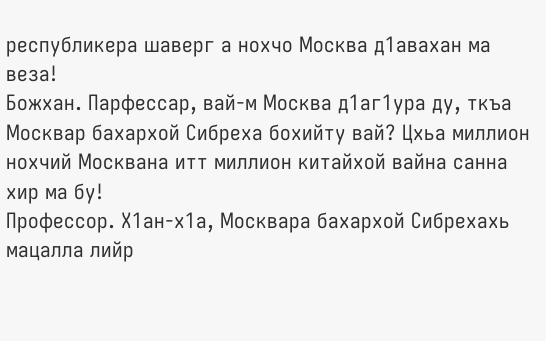республикера шаверг а нохчо Москва д1авахан ма веза!
Божхан. Парфессар, вай-м Москва д1аг1ура ду, ткъа Москвар бахархой Сибреха бохийту вай? Цхьа миллион нохчий Москвана итт миллион китайхой вайна санна хир ма бу!
Профессор. Х1ан-х1а, Москвара бахархой Сибрехахь мацалла лийр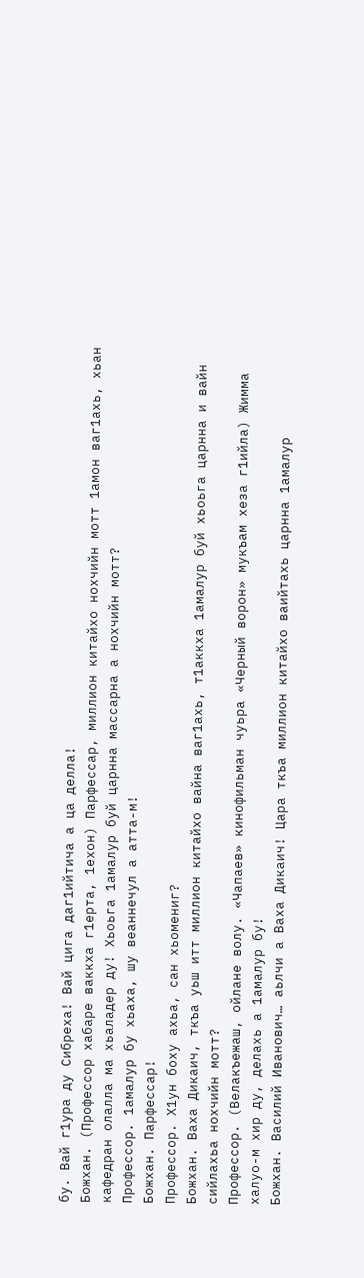бу. Вай г1ура ду Сибреха! Вай цига даг1ийтича а ца делла!
Божхан. (Профессор хабаре ваккха г1ерта, 1ехон) Парфессар, миллион китайхо нохчийн мотт 1амон ваг1ахь, хьан кафедран олалла ма хьаладер ду! Хьоьга 1амалур буй царнна массарна а нохчийн мотт?
Профессор. 1амалур бу хьаха, шу веаннечул а атта-м!
Божхан. Парфессар!
Профессор. Х1ун боху ахьа, сан хьомениг?
Божхан. Ваха Дикаич, ткъа уьш итт миллион китайхо вайна ваг1ахь, т1аккха 1амалур буй хьоьга царнна и вайн сийлахьа нохчийн мотт?
Профессор. (Велакъежаш, ойлане волу. «Чапаев» кинофильман чуьра «Черный ворон» мукъам хеза г1ийла) Жимма халуо-м хир ду, делахь а 1амалур бу!
Божхан. Василий Иванович… аьлчи а Ваха Дикаич! Цара ткъа миллион китайхо ваийтахь царнна 1амалур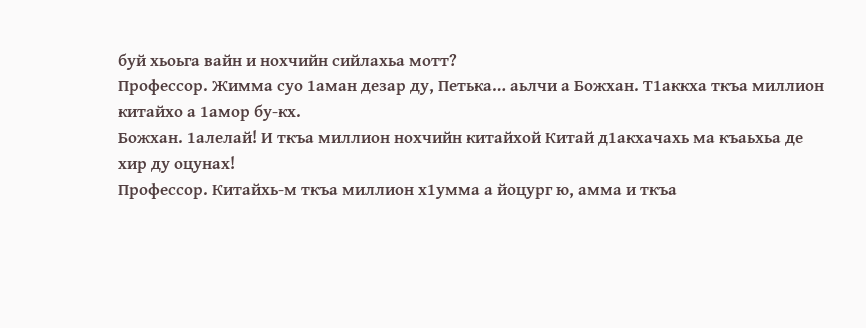буй хьоьга вайн и нохчийн сийлахьа мотт?
Профессор. Жимма суо 1аман дезар ду, Петька… аьлчи а Божхан. Т1аккха ткъа миллион китайхо а 1амор бу-кх.
Божхан. 1алелай! И ткъа миллион нохчийн китайхой Китай д1акхачахь ма къаьхьа де хир ду оцунах!
Профессор. Китайхь-м ткъа миллион х1умма а йоцург ю, амма и ткъа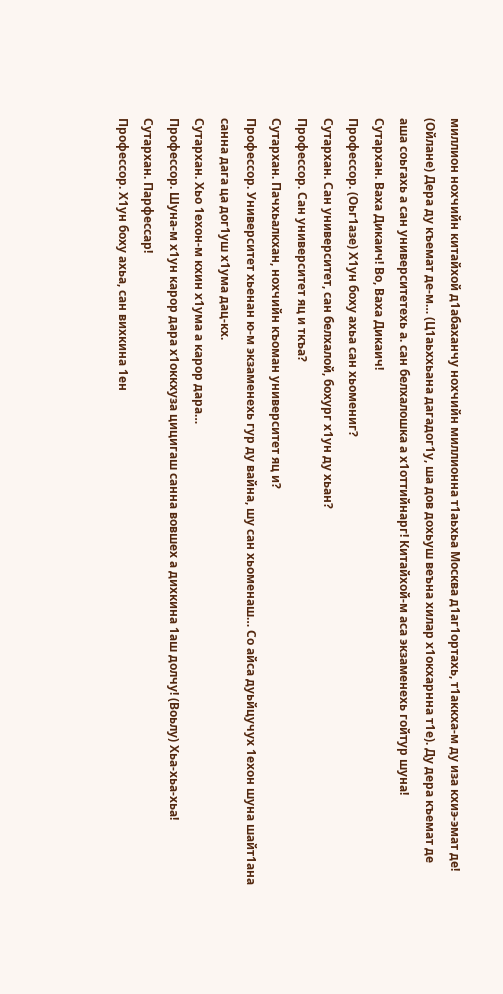миллион нохчийн китайхой д1абаханчу нохчийн миллионна т1аьхьа Москва д1аг1ортахь, т1аккха-м ду иза кхиэ-эмат де! (Ойлане) Дера ду къемат де-м… (Ц1аьххьана дагадог1у, ша дов дохьуш веъна хилар х1окхарнна т1е). Ду дера къемат де аша соьгахь а сан университетехь а. сан белхалошка а х1оттийнарг! Китайхой-м аса экзаменехь гойтур шуна!
Сутархан. Ваха Дикаич! Во, Ваха Дикаич!
Профессор. (Оьг1азе) Х1ун боху ахьа сан хьомениг?
Сутархан. Сан университет, сан белхалой, бохург х1ун ду хьан?
Профессор. Сан университет яц и ткъа?
Сутархан. Пачхьалкхан, нохчийн къоман университет яц и?
Профессор. Университет хьенан ю-м экзаменехь гур ду вайна, шу сан хьоменаш… Со айса дуьйцучух 1ехон шуна шайт1ана санна дага ца дог1уш х1ума дац-кх.
Сутархан. Хьо 1ехон-м кхин х1ума а карор дара…
Профессор. Шуна-м х1ун карор дара х1оккхуза цицигаш санна вовшех а дихкина 1аш долчу! (Воьлу) Хьа-хьа-хьа!
Сутархан. Парфессар!
Профессор. Х1ун боху ахьа, сан вихкина 1ен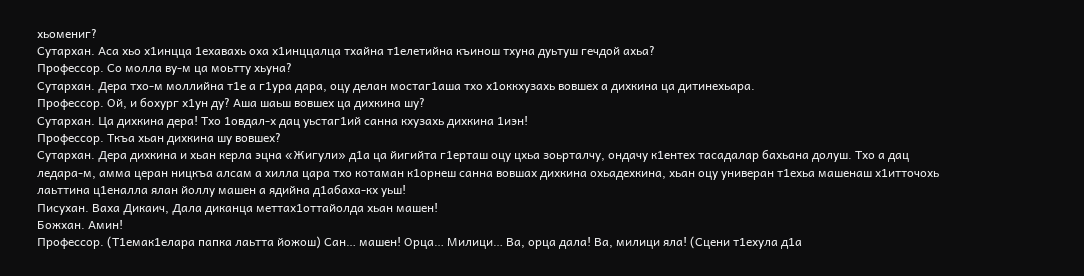хьомениг?
Сутархан. Аса хьо х1инцца 1ехавахь оха х1инццалца тхайна т1елетийна къинош тхуна дуьтуш гечдой ахьа?
Профессор. Со молла ву-м ца моьтту хьуна?
Сутархан. Дера тхо-м моллийна т1е а г1ура дара, оцу делан мостаг1аша тхо х1оккхузахь вовшех а дихкина ца дитинехьара.
Профессор. Ой, и бохург х1ун ду? Аша шаьш вовшех ца дихкина шу?
Сутархан. Ца дихкина дера! Тхо 1овдал-х дац уьстаг1ий санна кхузахь дихкина 1иэн!
Профессор. Ткъа хьан дихкина шу вовшех?
Сутархан. Дера дихкина и хьан керла эцна «Жигули» д1а ца йигийта г1ерташ оцу цхьа зоьрталчу, ондачу к1ентех тасадалар бахьана долуш. Тхо а дац ледара-м, амма церан ницкъа алсам а хилла цара тхо котаман к1орнеш санна вовшах дихкина охьадехкина, хьан оцу универан т1ехьа машенаш х1итточохь лаьттина ц1еналла ялан йоллу машен а ядийна д1абаха-кх уьш!
Писухан. Ваха Дикаич, Дала диканца меттах1оттайолда хьан машен!
Божхан. Амин!
Профессор. (Т1емак1елара папка лаьтта йожош) Сан… машен! Орца… Милици… Ва, орца дала! Ва, милици яла! (Сцени т1ехула д1а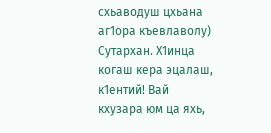схьаводуш цхьана аг1ора къевлаволу)
Сутархан. Х1инца когаш кера эцалаш, к1ентий! Вай кхузара юм ца яхь,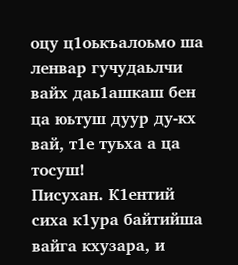оцу ц1оькъалоьмо ша ленвар гучудаьлчи вайх даь1ашкаш бен ца юьтуш дуур ду-кх вай, т1е туьха а ца тосуш!
Писухан. К1ентий сиха к1ура байтийша вайга кхузара, и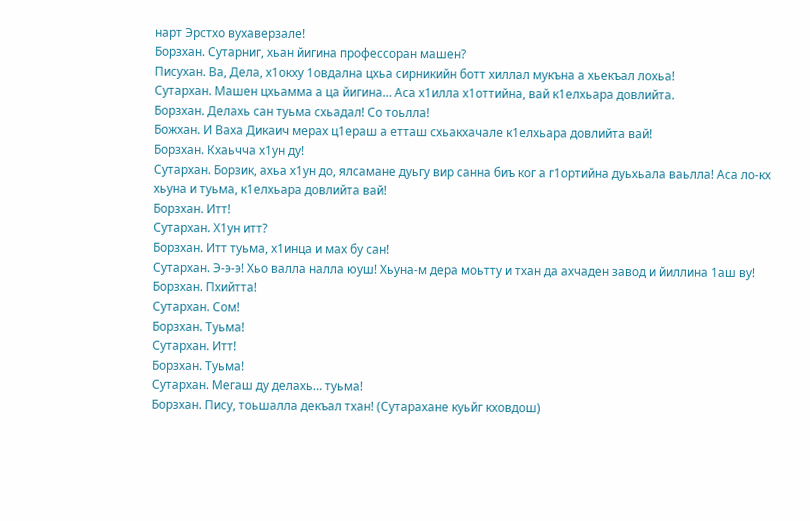нарт Эрстхо вухаверзале!
Борзхан. Сутарниг, хьан йигина профессоран машен?
Писухан. Ва, Дела, х1окху 1овдална цхьа сирникийн ботт хиллал мукъна а хьекъал лохьа!
Сутархан. Машен цхьамма а ца йигина… Аса х1илла х1оттийна, вай к1елхьара довлийта.
Борзхан. Делахь сан туьма схьадал! Со тоьлла!
Божхан. И Ваха Дикаич мерах ц1ераш а етташ схьакхачале к1елхьара довлийта вай!
Борзхан. Кхаьчча х1ун ду!
Сутархан. Борзик, ахьа х1ун до, ялсамане дуьгу вир санна биъ ког а г1ортийна дуьхьала ваьлла! Аса ло-кх хьуна и туьма, к1елхьара довлийта вай!
Борзхан. Итт!
Сутархан. Х1ун итт?
Борзхан. Итт туьма, х1инца и мах бу сан!
Сутархан. Э-э-э! Хьо валла налла юуш! Хьуна-м дера моьтту и тхан да ахчаден завод и йиллина 1аш ву!
Борзхан. Пхийтта!
Сутархан. Сом!
Борзхан. Туьма!
Сутархан. Итт!
Борзхан. Туьма!
Сутархан. Мегаш ду делахь… туьма!
Борзхан. Пису, тоьшалла декъал тхан! (Сутарахане куьйг кховдош)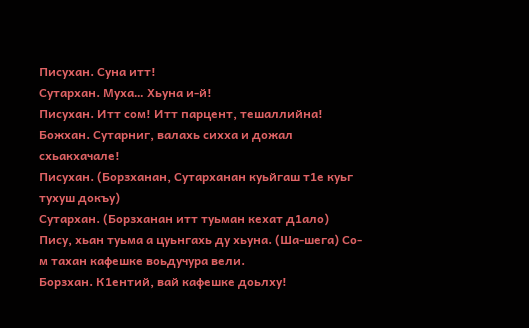Писухан. Суна итт!
Сутархан. Муха… Хьуна и-й!
Писухан. Итт сом! Итт парцент, тешаллийна!
Божхан. Сутарниг, валахь сихха и дожал схьакхачале!
Писухан. (Борзханан, Сутарханан куьйгаш т1е куьг тухуш докъу)
Сутархан. (Борзханан итт туьман кехат д1ало) Пису, хьан туьма а цуьнгахь ду хьуна. (Ша-шега) Со-м тахан кафешке воьдучура вели.
Борзхан. К1ентий, вай кафешке доьлху!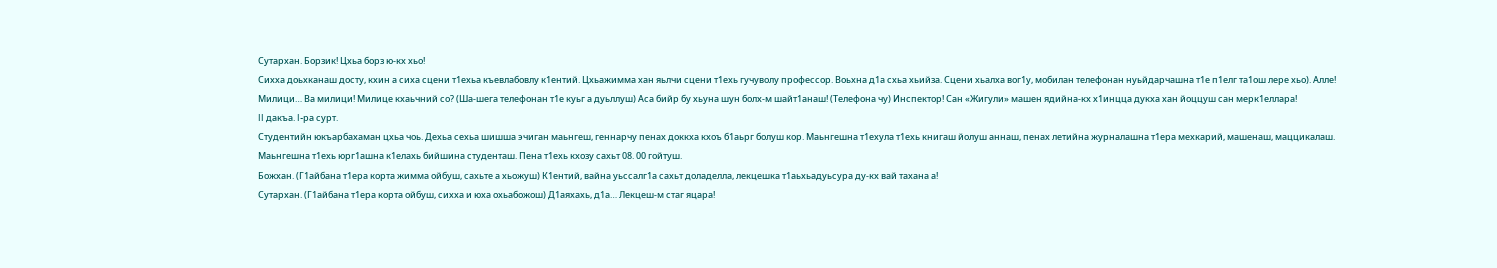Сутархан. Борзик! Цхьа борз ю-кх хьо!
Сихха доьхканаш досту, кхин а сиха сцени т1ехьа къевлабовлу к1ентий. Цхьажимма хан яьлчи сцени т1ехь гучуволу профессор. Воьхна д1а схьа хьийза. Сцени хьалха вог1у, мобилан телефонан нуьйдарчашна т1е п1елг та1ош лере хьо). Алле! Милици… Ва милици! Милице кхаьчний со? (Ша-шега телефонан т1е куьг а дуьллуш) Аса бийр бу хьуна шун болх-м шайт1анаш! (Телефона чу) Инспектор! Сан «Жигули» машен ядийна-кх х1инцца дукха хан йоццуш сан мерк1еллара!
II дакъа. I-ра сурт.
Студентийн юкъарбахаман цхьа чоь. Дехьа сехьа шишша эчиган маьнгеш, геннарчу пенах доккха кхоъ б1аьрг болуш кор. Маьнгешна т1ехула т1ехь книгаш йолуш аннаш, пенах летийна журналашна т1ера мехкарий, машенаш, маццикалаш. Маьнгешна т1ехь юрг1ашна к1елахь бийшина студенташ. Пена т1ехь кхозу сахьт 08. 00 гойтуш.
Божхан. (Г1айбана т1ера корта жимма ойбуш, сахьте а хьожуш) К1ентий, вайна уьссалг1а сахьт доладелла, лекцешка т1аьхьадуьсура ду-кх вай тахана а!
Сутархан. (Г1айбана т1ера корта ойбуш, сихха и юха охьабожош) Д1аяхахь, д1а… Лекцеш-м стаг яцара!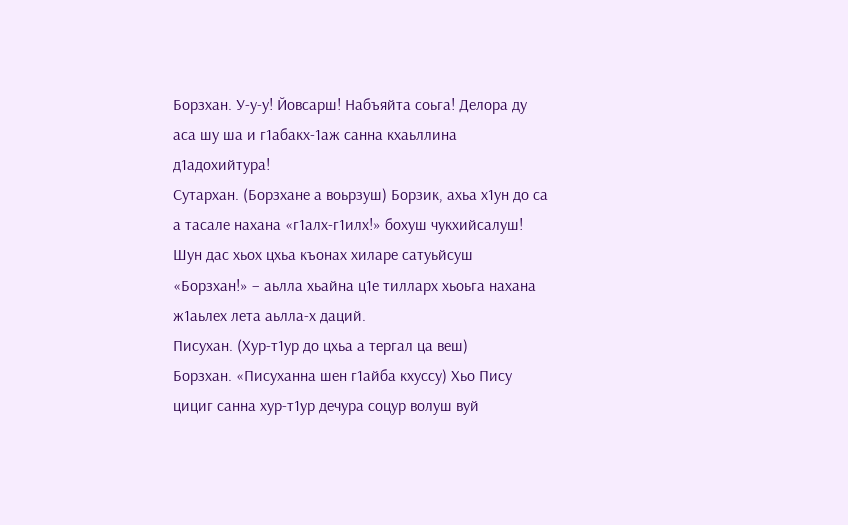Борзхан. У-у-у! Йовсарш! Набъяйта соьга! Делора ду аса шу ша и г1абакх-1аж санна кхаьллина д1адохийтура!
Сутархан. (Борзхане а воьрзуш) Борзик, ахьа х1ун до са а тасале нахана «г1алх-г1илх!» бохуш чукхийсалуш! Шун дас хьох цхьа къонах хиларе сатуьйсуш «Борзхан!» – аьлла хьайна ц1е тилларх хьоьга нахана ж1аьлех лета аьлла-х даций.
Писухан. (Хур-т1ур до цхьа а тергал ца веш)
Борзхан. «Писуханна шен г1айба кхуссу) Хьо Пису цициг санна хур-т1ур дечура соцур волуш вуй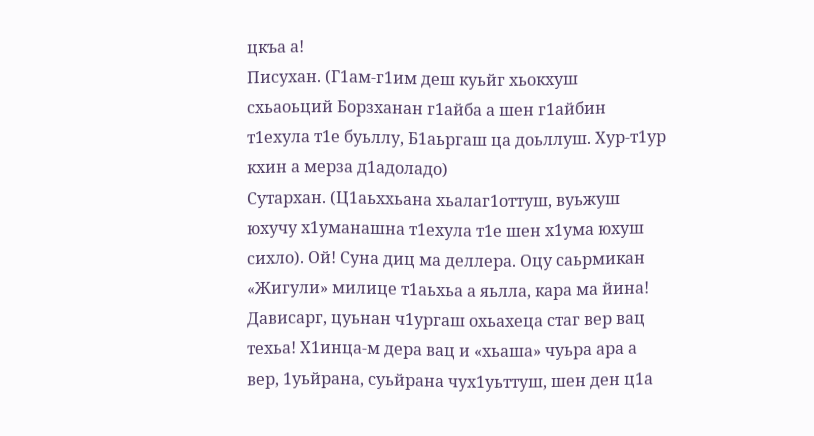цкъа а!
Писухан. (Г1ам-г1им деш куьйг хьокхуш схьаоьций Борзханан г1айба а шен г1айбин т1ехула т1е буьллу, Б1аьргаш ца доьллуш. Хур-т1ур кхин а мерза д1адоладо)
Сутархан. (Ц1аьххьана хьалаг1оттуш, вуьжуш юхучу х1уманашна т1ехула т1е шен х1ума юхуш сихло). Ой! Суна диц ма деллера. Оцу саьрмикан «Жигули» милице т1аьхьа а яьлла, кара ма йина! Дависарг, цуьнан ч1ургаш охьахеца стаг вер вац техьа! Х1инца-м дера вац и «хьаша» чуьра ара а вер, 1уьйрана, суьйрана чух1уьттуш, шен ден ц1а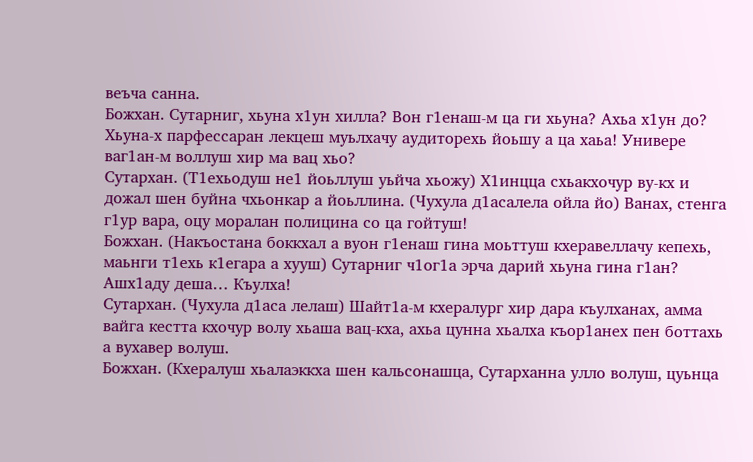веъча санна.
Божхан. Сутарниг, хьуна х1ун хилла? Вон г1енаш-м ца ги хьуна? Ахьа х1ун до? Хьуна-х парфессаран лекцеш муьлхачу аудиторехь йоьшу а ца хаьа! Универе ваг1ан-м воллуш хир ма вац хьо?
Сутархан. (Т1ехьодуш не1 йоьллуш уьйча хьожу) Х1инцца схьакхочур ву-кх и дожал шен буйна чхьонкар а йоьллина. (Чухула д1асалела ойла йо) Ванах, стенга г1ур вара, оцу моралан полицина со ца гойтуш!
Божхан. (Накъостана боккхал а вуон г1енаш гина моьттуш кхеравеллачу кепехь, маьнги т1ехь к1егара а хууш) Сутарниг ч1ог1а эрча дарий хьуна гина г1ан? Ашх1аду деша… Къулха!
Сутархан. (Чухула д1аса лелаш) Шайт1а-м кхералург хир дара къулханах, амма вайга кестта кхочур волу хьаша вац-кха, ахьа цунна хьалха къор1анех пен боттахь а вухавер волуш.
Божхан. (Кхералуш хьалаэккха шен кальсонашца, Сутарханна улло волуш, цуьнца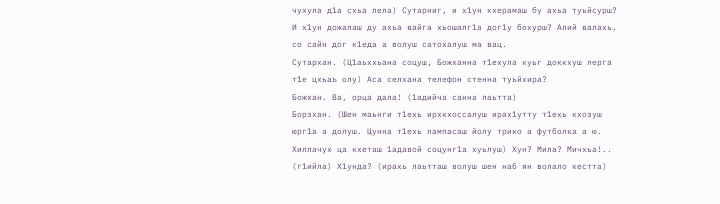чухула д1а схьа лела) Сутарниг, и х1ун кхерамаш бу ахьа туьйсурш? И х1ун дожалаш ду ахьа вайга хьошалг1а дог1у бохурш? Алий валахь, со сайн дог к1еда а волуш сатохалуш ма вац.
Сутархан. (Ц1аьххьана соцуш, Божханна т1ехула куьг доккхуш лерга т1е цхьаъ олу) Аса селхана телефон стенна туьйхира?
Божхан. Ва, орца дала! (1адийча санна лаьтта)
Борзхан. (Шен маьнги т1ехь ирхкхоссалуш ирах1утту т1ехь кхозуш юрг1а а долуш. Цунна т1ехь лампасаш йолу трико а футболка а ю. Хиллачух ца кхеташ 1адавой соцунг1а хуьлуш) Хун? Мила? Мичхьа!.. (г1ийла) Х1унда? (ирахь лаьтташ волуш шен наб ян волало кестта)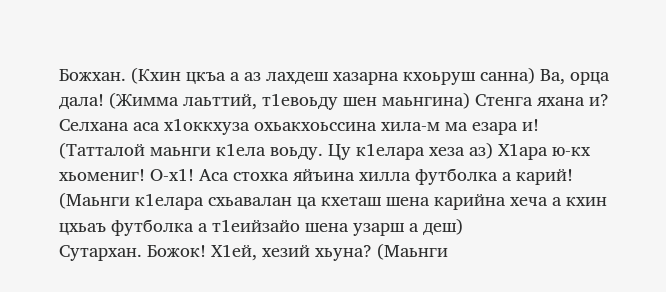Божхан. (Кхин цкъа а аз лахдеш хазарна кхоьруш санна) Ва, орца дала! (Жимма лаьттий, т1евоьду шен маьнгина) Стенга яхана и? Селхана аса х1оккхуза охьакхоьссина хила-м ма езара и! (Татталой маьнги к1ела воьду. Цу к1елара хеза аз) Х1ара ю-кх хьомениг! О-х1! Аса стохка яйъина хилла футболка а карий! (Маьнги к1елара схьавалан ца кхеташ шена карийна хеча а кхин цхьаъ футболка а т1еийзайо шена узарш а деш)
Сутархан. Божок! Х1ей, хезий хьуна? (Маьнги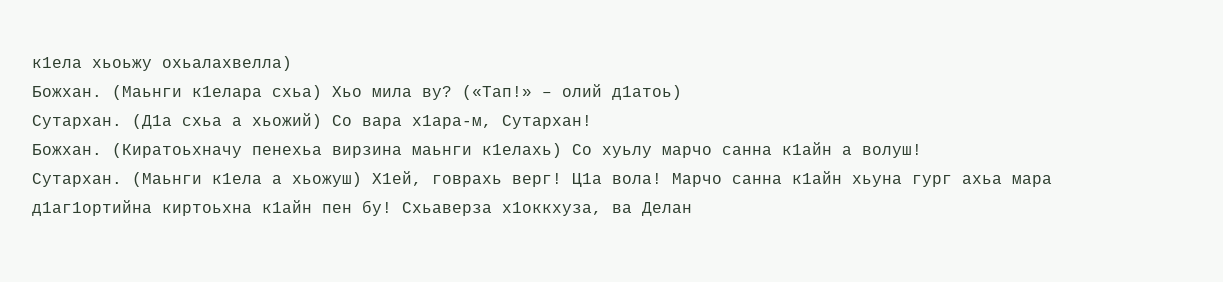к1ела хьоьжу охьалахвелла)
Божхан. (Маьнги к1елара схьа) Хьо мила ву? («Тап!» – олий д1атоь)
Сутархан. (Д1а схьа а хьожий) Со вара х1ара-м, Сутархан!
Божхан. (Киратоьхначу пенехьа вирзина маьнги к1елахь) Со хуьлу марчо санна к1айн а волуш!
Сутархан. (Маьнги к1ела а хьожуш) Х1ей, говрахь верг! Ц1а вола! Марчо санна к1айн хьуна гург ахьа мара д1аг1ортийна киртоьхна к1айн пен бу! Схьаверза х1оккхуза, ва Делан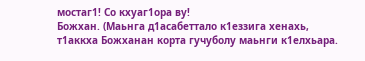мостаг1! Со кхуаг1ора ву!
Божхан. (Маьнга д1асабеттало к1еззига хенахь, т1аккха Божханан корта гучуболу маьнги к1елхьара.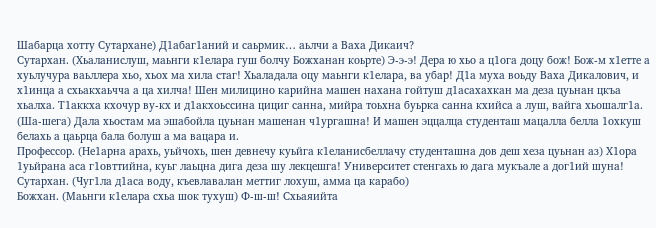Шабарца хотту Сутархане) Д1абаг1аний и саьрмик… аьлчи а Ваха Дикаич?
Сутархан. (Хьаланислуш, маьнги к1елара гуш болчу Божханан коьрте) Э-э-э! Дера ю хьо а ц1ога доцу бож! Бож-м х1етте а хуьлучура ваьллера хьо, хьох ма хила стаг! Хьаладала оцу маьнги к1елара, ва убар! Д1а муха воьду Ваха Дикалович, и х1инца а схьакхаьчча а ца хилча! Шен милицино карийна машен нахана гойтуш д1асахахкан ма деза цуьнан цкъа хьалха. Т1аккха кхочур ву-кх и д1акхоьссина цициг санна, мийра тоьхна буьрка санна кхийса а луш, вайга хьошалг1а. (Ша-шега) Дала хьостам ма эшабойла цуьнан машенан ч1ургашна! И машен эццалца студенташ мацалла белла 1охкуш белахь а цаьрца бала болуш а ма вацара и.
Профессор. (Не1арна арахь, уьйчохь, шен девнечу куьйга к1еланисбеллачу студенташна дов деш хеза цуьнан аз) Х1ора 1уьйрана аса г1овттийна, куьг лаьцна дига деза шу лекцешга! Университет стенгахь ю дага мукъале а дог1ий шуна!
Сутархан. (Чуг1ла д1аса воду, къевлавалан меттиг лохуш, амма ца карабо)
Божхан. (Маьнги к1елара схьа шок тухуш) Ф-ш-ш! Схьаяийта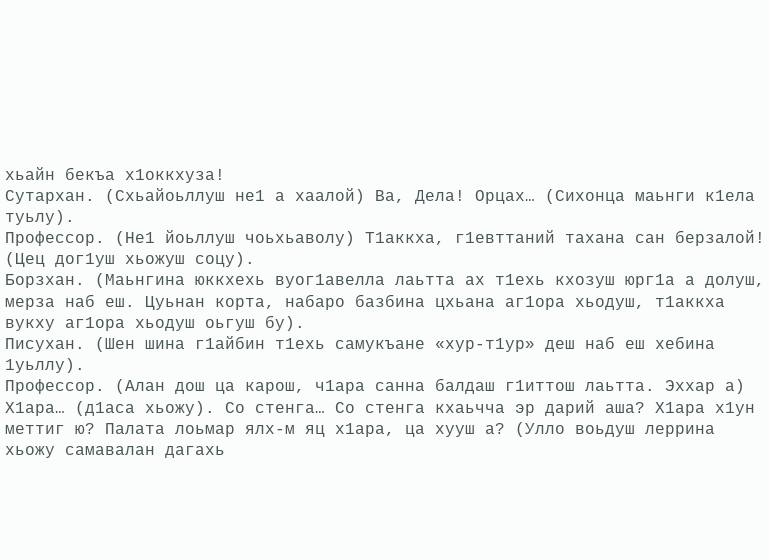хьайн бекъа х1оккхуза!
Сутархан. (Схьайоьллуш не1 а хаалой) Ва, Дела! Орцах… (Сихонца маьнги к1ела туьлу).
Профессор. (Не1 йоьллуш чоьхьаволу) Т1аккха, г1евттаний тахана сан берзалой! (Цец дог1уш хьожуш соцу).
Борзхан. (Маьнгина юккхехь вуог1авелла лаьтта ах т1ехь кхозуш юрг1а а долуш, мерза наб еш. Цуьнан корта, набаро базбина цхьана аг1ора хьодуш, т1аккха вукху аг1ора хьодуш оьгуш бу).
Писухан. (Шен шина г1айбин т1ехь самукъане «хур-т1ур» деш наб еш хебина 1уьллу).
Профессор. (Алан дош ца карош, ч1ара санна балдаш г1иттош лаьтта. Эххар а) Х1ара… (д1аса хьожу). Со стенга… Со стенга кхаьчча эр дарий аша? Х1ара х1ун меттиг ю? Палата лоьмар ялх-м яц х1ара, ца хууш а? (Улло воьдуш леррина хьожу самавалан дагахь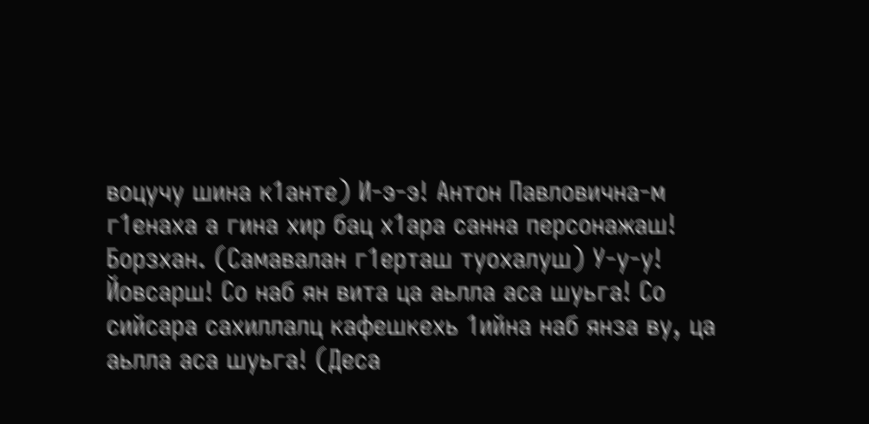воцучу шина к1анте) И-э-э! Антон Павловична-м г1енаха а гина хир бац х1ара санна персонажаш!
Борзхан. (Самавалан г1ерташ туохалуш) У-у-у! Йовсарш! Со наб ян вита ца аьлла аса шуьга! Со сийсара сахиллалц кафешкехь 1ийна наб янза ву, ца аьлла аса шуьга! (Деса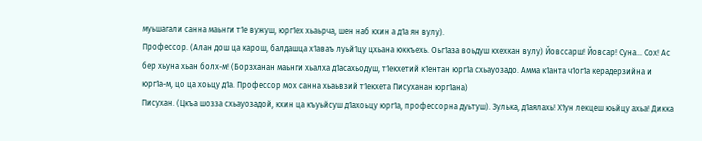муьшагали санна маьнги т1е вужуш, юрг1ех хьаьрча, шен наб кхин а д1а ян вулу).
Профессор. (Алан дош ца карош, балдашца х1аваъ луьй1цу цхьана юккъехь. Оьг1аза воьдуш кхехкан вулу) Йовссарш! Йовсар! Суна… Сох! Ас бер хьуна хьан болх-м! (Борзханан маьнги хьалха д1асахьодуш, т1екхетий к1ентан юрг1а схьауозадо. Амма к1анта ч1ог1а керадерзийна и юрг1а-м, цо ца хоьцу д1а. Профессор мох санна хьаьвзий т1екхета Писуханан юрг1ана)
Писухан. (Цкъа шозза схьауозадой, кхин ца къуьйсуш д1ахоьцу юрг1а, профессорна дуьтуш). Зулька, д1аялахь! Х1ун лекцеш юьйцу ахьа! Дикка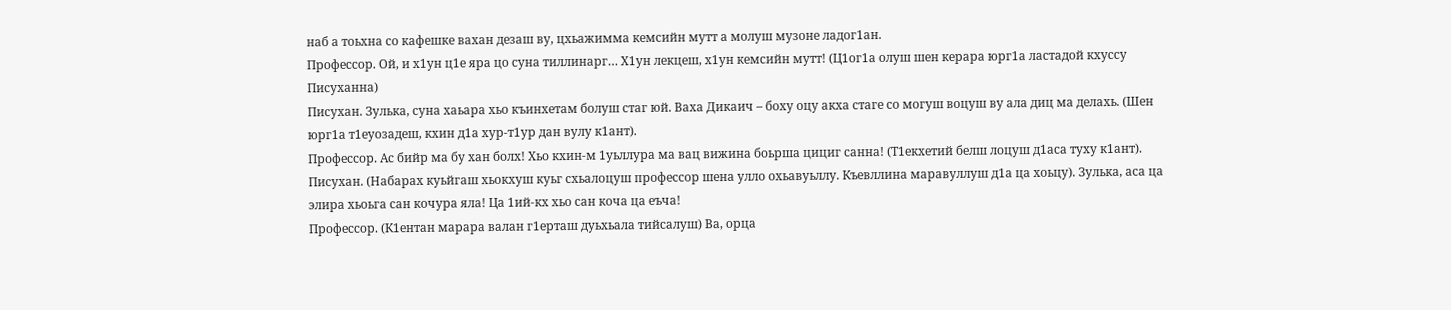наб а тоьхна со кафешке вахан дезаш ву, цхьажимма кемсийн мутт а молуш музоне ладог1ан.
Профессор. Ой, и х1ун ц1е яра цо суна тиллинарг… Х1ун лекцеш, х1ун кемсийн мутт! (Ц1ог1а олуш шен керара юрг1а ластадой кхуссу Писуханна)
Писухан. Зулька, суна хаьара хьо къинхетам болуш стаг юй. Ваха Дикаич – боху оцу акха стаге со могуш воцуш ву ала диц ма делахь. (Шен юрг1а т1еуозадеш, кхин д1а хур-т1ур дан вулу к1ант).
Профессор. Ас бийр ма бу хан болх! Хьо кхин-м 1уьллура ма вац вижина боьрша цициг санна! (Т1екхетий белш лоцуш д1аса туху к1ант).
Писухан. (Набарах куьйгаш хьокхуш куьг схьалоцуш профессор шена улло охьавуьллу. Къевллина маравуллуш д1а ца хоьцу). Зулька, аса ца элира хьоьга сан кочура яла! Ца 1ий-кх хьо сан коча ца еъча!
Профессор. (К1ентан марара валан г1ерташ дуьхьала тийсалуш) Ва, орца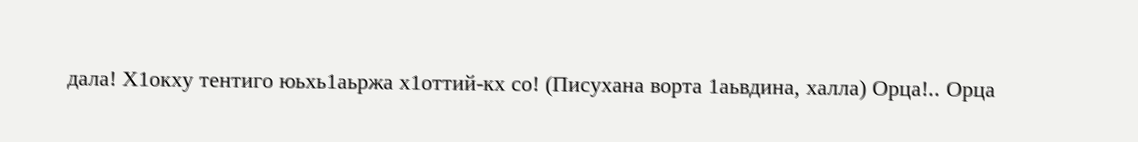дала! Х1окху тентиго юьхь1аьржа х1оттий-кх со! (Писухана ворта 1аьвдина, халла) Орца!.. Орца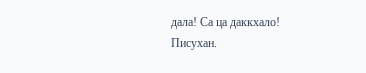дала! Са ца даккхало!
Писухан.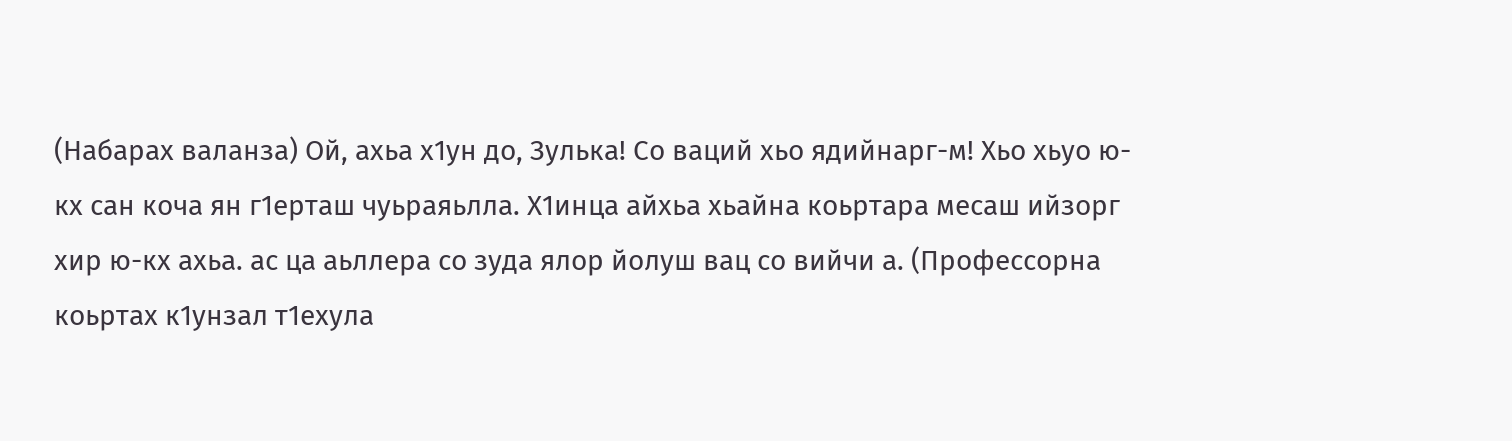(Набарах валанза) Ой, ахьа х1ун до, Зулька! Со ваций хьо ядийнарг-м! Хьо хьуо ю-кх сан коча ян г1ерташ чуьраяьлла. Х1инца айхьа хьайна коьртара месаш ийзорг хир ю-кх ахьа. ас ца аьллера со зуда ялор йолуш вац со вийчи а. (Профессорна коьртах к1унзал т1ехула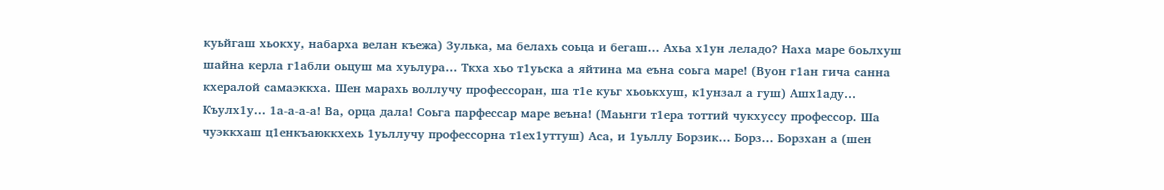куьйгаш хьокху, набарха велан къежа) Зулька, ма белахь соьца и бегаш… Ахьа х1ун леладо? Наха маре боьлхуш шайна керла г1абли оьцуш ма хуьлура… Ткха хьо т1уьска а яйтина ма еъна соьга маре! (Вуон г1ан гича санна кхералой самаэккха. Шен марахь воллучу профессоран, ша т1е куьг хьоькхуш, к1унзал а гуш) Ашх1аду… Къулх1у… 1а-а-а-а! Ва, орца дала! Соьга парфессар маре веъна! (Маьнги т1ера тоттий чукхуссу профессор. Ша чуэккхаш ц1енкъаюккхехь 1уьллучу профессорна т1ех1уттуш) Аса, и 1уьллу Борзик… Борз… Борзхан а (шен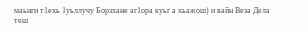маьнги т1ехь 1уьллучу Борзхане аг1ора куьг а хьажош) и вайн Веза Дела теш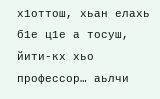х1оттош, хьан елахь б1е ц1е а тосуш, йити-кх хьо профессор… аьлчи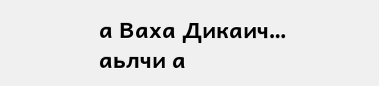а Ваха Дикаич… аьлчи а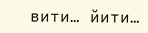вити… йити…